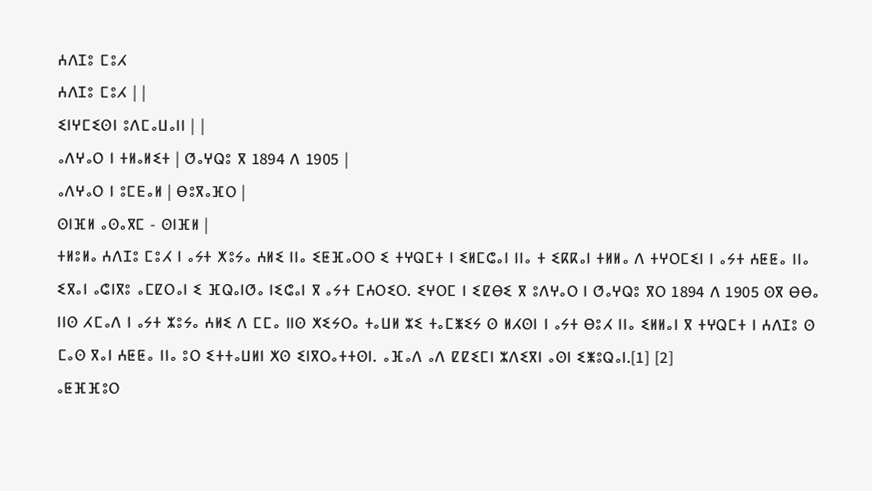ⵄⴷⵊⵓ ⵎⵓⵃ
ⵄⴷⵊⵓ ⵎⵓⵃ | |
ⵉⵏⵖⵎⵉⵙⵏ ⵓⴷⵎⴰⵡⴰⵏⵏ | |
ⴰⴷⵖⴰⵔ ⵏ ⵜⵍⴰⵍⵉⵜ | ⵚⴰⵖⵕⵓ ⴳ 1894 ⴷ 1905 |
ⴰⴷⵖⴰⵔ ⵏ ⵓⵎⴹⴰⵍ | ⴱⵓⴳⴰⴼⵔ |
ⵙⵏⴼⵍ ⴰⵙⴰⴳⵎ - ⵙⵏⴼⵍ |
ⵜⵍⵓⵍⴰ ⵄⴷⵊⵓ ⵎⵓⵃ ⵏ ⴰⵢⵜ ⵅⵓⵢⴰ ⵄⵍⵉ ⵏⵏⴰ ⵉⵟⴼⴰⵔⵔ ⵉ ⵜⵖⵕⵎⵜ ⵏ ⵉⵍⵎⵛⴰⵏ ⵏⵏⴰ ⵜ ⵉⴽⴽⴰⵏ ⵜⵍⵍⴰ ⴷ ⵜⵖⵔⵎⵉⵏ ⵏ ⴰⵢⵜ ⵄⵟⵟⴰ ⵏⵏⴰ ⵉⴳⴰⵏ ⴰⵛⵏⴳⵓ ⴰⵎⵇⵔⴰⵏ ⵉ ⴼⵕⴰⵏⵚⴰ ⵏⵉⵛⴰⵏ ⴳ ⴰⵢⵜ ⵎⵄⵔⵉⵔ. ⵉⵖⵔⵎ ⵏ ⵉⵇⴱⵉ ⴳ ⵓⴷⵖⴰⵔ ⵏ ⵚⴰⵖⵕⵓ ⴳⵔ 1894 ⴷ 1905 ⵙⴳ ⴱⴱⴰ ⵏⵏⵙ ⵃⵎⴰⴷ ⵏ ⴰⵢⵜ ⵣⵓⵢⴰ ⵄⵍⵉ ⴷ ⵎⵎⴰ ⵏⵏⵙ ⵅⵉⵢⵔⴰ ⵜⴰⵡⵍ ⵣⵉ ⵜⴰⵎⵥⵉⵢ ⵙ ⵍⵃⵙⵏ ⵏ ⴰⵢⵜ ⴱⵓⵃ ⵏⵏⴰ ⵉⵍⵍⴰⵏ ⴳ ⵜⵖⵕⵎⵜ ⵏ ⵄⴷⵊⵓ ⵙ ⵎⴰⵙ ⴳⴰⵏ ⵄⵟⵟⴰ ⵏⵏⴰ ⵓⵔ ⵉⵜⵜⴰⵡⵍⵏ ⵅⵙ ⵉⵏⴳⵔⴰⵜⵜⵙⵏ. ⴰⴼⴰⴷ ⴰⴷ ⵇⵇⵉⵎⵏ ⵣⴷⵉⴳⵏ ⴰⵙⵏ ⵉⵥⵓⵕⴰⵏ.[1] [2]
ⴰⵟⴼⴼⵓⵔ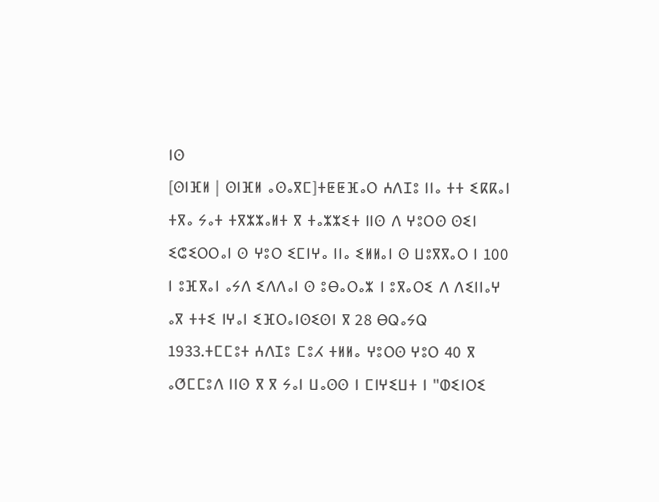ⵏⵙ
[ⵙⵏⴼⵍ | ⵙⵏⴼⵍ ⴰⵙⴰⴳⵎ]ⵜⵟⵟⴼⴰⵔ ⵄⴷⵊⵓ ⵏⵏⴰ ⵜⵜ ⵉⴽⴽⴰⵏ ⵜⴳⴰ ⵢⴰⵜ ⵜⴳⵣⵣⴰⵍⵜ ⴳ ⵜⴰⵣⵣⵉⵜ ⵏⵏⵙ ⴷ ⵖⵓⵔⵙ ⵙⵉⵏ ⵉⵛⵉⵔⵔⴰⵏ ⵙ ⵖⵓⵔ ⵉⵎⵏⵖⴰ ⵏⵏⴰ ⵉⵍⵍⴰⵏ ⵙ ⵡⵓⴳⴳⴰⵔ ⵏ 100 ⵏ ⵓⴼⴳⴰⵏ ⴰⵢⴷ ⵉⴷⴷⴰⵏ ⵙ ⵓⴱⴰⵔⴰⵣ ⵏ ⵓⴳⴰⵔⵉ ⴷ ⴷⵉⵏⵏⴰⵖ ⴰⴳ ⵜⵜⵉ ⵏⵖⴰⵏ ⵉⴼⵔⴰⵏⵙⵉⵙⵏ ⴳ 28 ⴱⵕⴰⵢⵕ 1933.ⵜⵎⵎⵓⵜ ⵄⴷⵊⵓ ⵎⵓⵃ ⵜⵍⵍⴰ ⵖⵓⵔⵙ ⵖⵓⵔ 40 ⴳ ⴰⵚⵎⵎⵓⴷ ⵏⵏⵙ ⴳ ⴳ ⵢⴰⵏ ⵡⴰⵙⵙ ⵏ ⵎⵏⵖⵉⵡⵜ ⵏ "ⵀⵉⵏⵔⵉ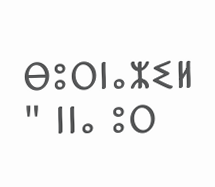ⴱⵓⵔⵏⴰⵣⵉⵍ " ⵏⵏⴰ ⵓⵔ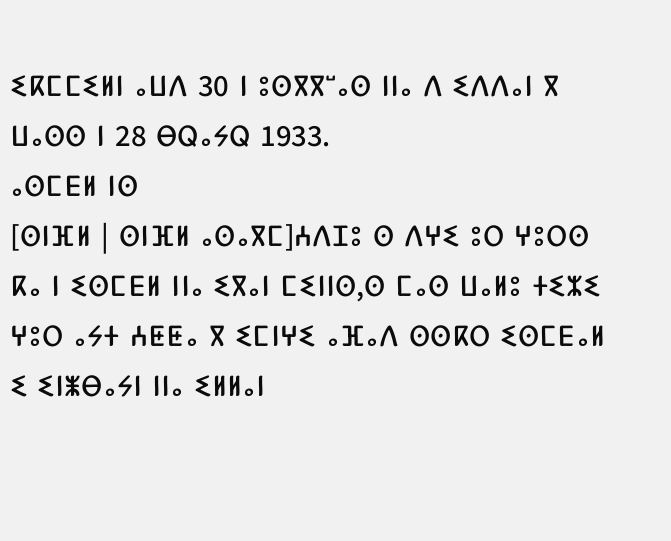ⵉⴽⵎⵎⵉⵍⵏ ⴰⵡⴷ 30 ⵏ ⵓⵙⴳⴳⵯⴰⵙ ⵏⵏⴰ ⴷ ⵉⴷⴷⴰⵏ ⴳ ⵡⴰⵙⵙ ⵏ 28 ⴱⵕⴰⵢⵕ 1933.
ⴰⵙⵎⴹⵍ ⵏⵙ
[ⵙⵏⴼⵍ | ⵙⵏⴼⵍ ⴰⵙⴰⴳⵎ]ⵄⴷⵊⵓ ⵙ ⴷⵖⵉ ⵓⵔ ⵖⵓⵔⵙ ⴽⴰ ⵏ ⵉⵙⵎⴹⵍ ⵏⵏⴰ ⵉⴳⴰⵏ ⵎⵉⵏⵏⵙ,ⵙ ⵎⴰⵙ ⵡⴰⵍⵓ ⵜⵉⵣⵉ ⵖⵓⵔ ⴰⵢⵜ ⵄⵟⵟⴰ ⴳ ⵉⵎⵏⵖⵉ ⴰⴼⴰⴷ ⵙⵙⴽⵔ ⵉⵙⵎⴹⴰⵍ ⵉ ⵉⵏⵥⴱⴰⵢⵏ ⵏⵏⴰ ⵉⵍⵍⴰⵏ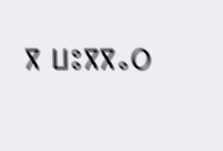ⴳ ⵡⵓⴳⴳⴰⵔ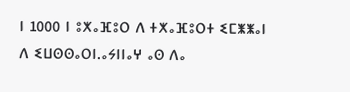ⵏ 1000 ⵏ ⵓⵅⴰⴼⵓⵔ ⴷ ⵜⵅⴰⴼⵓⵔⵜ ⵉⵎⵥⵥⴰⵏ ⴷ ⵉⵡⵙⵙⴰⵔⵏ.ⴰⵢⵏⵏⴰⵖ ⴰⵙ ⴷⴰ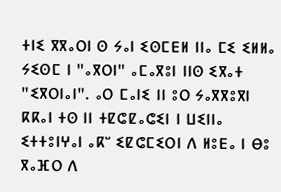ⵜⵏⵉ ⴳⴳⴰⵔⵏ ⵙ ⵢⴰⵏ ⵉⵙⵎⴹⵍ ⵏⵏⴰ ⵎⵉ ⵉⵍⵍⴰ ⵢⵉⵙⵎ ⵏ "ⴰⴳⵔⵏ" ⴰⵎⴰⴳⵓⵏ ⵏⵏⵙ ⵉⴳⴰⵜ "ⵉⴳⵔⵏⴰⵏ". ⴰⵔ ⵎⴰⵏⵉ ⵏⵏ ⵓⵔ ⵢⴰⴳⴳⵓⴳⵏ ⴽⴽⴰⵏ ⵜⵙ ⵏⵏ ⵜⵇⵛⵇⴰⵛⵉⵏ ⵏ ⵡⵉⵏⵏⴰ ⵉⵜⵜⵓⵏⵖⴰⵏ ⴰⴽⵯ ⵉⵇⵛⵎⵉⵔⵏ ⴷ ⵍⵓⴹⴰ ⵏ ⴱⵓ ⴳⴰⴼⵔ ⴷ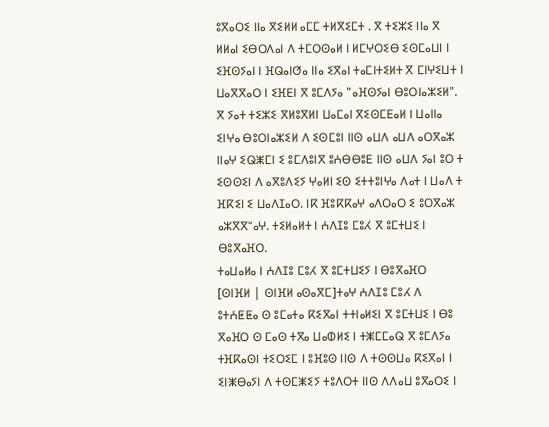ⵓⴳⴰⵔⵉ ⵏⵏⴰ ⴳⵉⵍⵍ ⴰⵎⵎ ⵜⵍⴳⵉⵎⵜ . ⴳ ⵜⵉⵣⵉ ⵏⵏⴰ ⴳ ⵍⵍⴰⵏ ⵉⴱⵔⴷⴰⵏ ⴷ ⵜⵎⵔⵙⴰⵍ ⵏ ⵍⵎⵖⵔⵉⴱ ⵉⵙⵎⴰⵡⵏ ⵏ ⵉⴼⵙⵢⴰⵏ ⵏ ⴼⵕⴰⵏⵚⴰ ⵏⵏⴰ ⵉⴳⴰⵏ ⵜⴰⵎⵏⵜⵉⵍⵜ ⴳ ⵎⵏⵖⵉⵡⵜ ⵏ ⵡⴰⴳⴳⴰⵔ ⵏ ⵉⴼⴹⵏ ⴳ ⵓⵎⴷⵢⴰ "ⴰⴼⵙⵢⴰⵏ ⴱⵓⵔⵏⴰⵣⵉⵍ". ⴳ ⵢⴰⵜ ⵜⵉⵣⵉ ⴳⵍⵓⴳⵍⵏ ⵡⴰⵎⴰⵏ ⴳⵉⵙⵎⴹⴰⵍ ⵏ ⵡⴰⵏⵏⴰ ⵉⵏⵖⴰ ⴱⵓⵔⵏⴰⵣⵉⵍ ⴷ ⵉⵙⵎⵓⵏ ⵏⵏⵙ ⴰⵡⴷ ⴰⵡⴷ ⴰⵔⴳⴰⵣ ⵏⵏⴰⵖ ⵉⵕⵥⵎⵏ ⵉ ⵓⵎⴷⵓⵏⴳ ⵓⵄⴱⴱⵓⴹ ⵏⵏⵙ ⴰⵡⴷ ⵢⴰⵏ ⵓⵔ ⵜ ⵉⵙⵙⵉⵏ ⴷ ⴰⴳⵓⴷⵉⵢ ⵖⴰⵍⵏ ⵉⵙ ⵉⵜⵜⵓⵏⵖⴰ ⴷⴰⵜ ⵏ ⵡⴰⴷ ⵜ ⴼⴽⵉⵏ ⵉ ⵡⴰⴷⵊⴰⵔ. ⵏⴽ ⴼⵓⴽⴽⴰⵖ ⴰⴷⵔⴰⵔ ⵉ ⵓⵔⴳⴰⵣ ⴰⵣⴳⴳⵯⴰⵖ. ⵜⵉⵍⴰⵍⵜ ⵏ ⵄⴷⵊⵓ ⵎⵓⵃ ⴳ ⵓⵎⵜⵡⵉ ⵏ ⴱⵓⴳⴰⴼⵔ.
ⵜⴰⵡⴰⵍⴰ ⵏ ⵄⴷⵊⵓ ⵎⵓⵃ ⴳ ⵓⵎⵜⵡⵉⵢ ⵏ ⴱⵓⴳⴰⴼⵔ
[ⵙⵏⴼⵍ | ⵙⵏⴼⵍ ⴰⵙⴰⴳⵎ]ⵜⴰⵖ ⵄⴷⵊⵓ ⵎⵓⵃ ⴷ ⵓⵜⵄⵟⵟⴰ ⵙ ⵓⵎⴰⵜⴰ ⴽⵉⴳⴰⵏ ⵜⵜⵏⴰⵍⵉⵏ ⴳ ⵓⵎⵜⵡⵉ ⵏ ⴱⵓ ⴳⴰⴼⵔ ⵙ ⵎⴰⵙ ⵜⴳⴰ ⵡⴰⵀⵍⵉ ⵏ ⵜⵥⵎⵎⴰⵕ ⴳ ⵓⵎⴷⵢⴰ ⵜⴼⴽⴰⵙⵏ ⵜⵉⵔⵉⵎ ⵏ ⵓⴼⵓⵙ ⵏⵏⵙ ⴷ ⵜⵙⵙⵡⴰ ⴽⵉⴳⴰⵏ ⵏ ⵉⵏⵥⴱⴰⵢⵏ ⴷ ⵜⵙⵎⵥⵉⵢ ⵜⵓⴷⵔⵜ ⵏⵏⵙ ⴷⴷⴰⵡ ⵓⴳⴰⵔⵉ ⵏ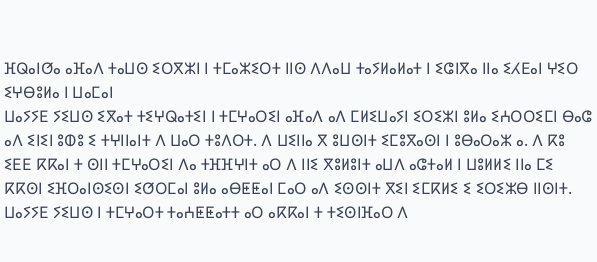ⴼⵕⴰⵏⵚⴰ ⴰⴼⴰⴷ ⵜⴰⵡⵙ ⵉⵔⴳⵣⵏ ⵏ ⵜⵎⴰⵣⵉⵔⵜ ⵏⵏⵙ ⴷⴷⴰⵡ ⵜⴰⵢⵍⴰⵍⴰⵜ ⵏ ⵉⵛⵏⴳⴰ ⵏⵏⴰ ⵉⵃⴹⴰⵏ ⵖⵉⵔ ⵉⵖⴱⵓⵍⴰ ⵏ ⵡⴰⵎⴰⵏ
ⵡⴰⵢⵢⴹ ⵢⵉⵡⵙ ⵉⴳⴰⵜ ⵜⵉⵖⵕⴰⵜⵉⵏ ⵏ ⵜⵎⵖⴰⵔⵉⵏ ⴰⴼⴰⴷ ⴰⴷ ⵎⵍⵉⵡⴰⵢⵏ ⵉⵔⵉⵣⵏ ⵓⵍⴰ ⵉⵄⵔⵔⵉⵎⵏ ⴱⴰⵛ ⴰⴷ ⵉⵏⵉⵏ ⵓⵀⵓ ⵉ ⵜⵖⵏⵏⴰⵏⵜ ⴷ ⵡⴰⵔ ⵜⵓⴷⵔⵜ. ⴷ ⵡⵉⵏⵏⴰ ⴳ ⵓⵡⵙⵏⵜ ⵉⵎⵓⴳⴰⵙⵏ ⵏ ⵓⴱⴰⵔⴰⵣ ⴰ. ⴷ ⴽⵓ ⵉⴹⴹ ⴽⴽⴰⵏ ⵜ ⵙⵏⵏ ⵜⵎⵖⴰⵔⵉⵏ ⴷⴰ ⵜⴼⴼⵖⵏⵜ ⴰⵔ ⴷ ⵏⵏⵉ ⴳⵓⵍⵓⵏⵜ ⴰⵡⴷ ⴰⵛⵜⴰⵍ ⵏ ⵡⵓⵍⵍⵉ ⵏⵏⴰ ⵎⵉ ⴽⴽⵙⵏ ⵉⴼⵔⴰⵏⵙⵉⵙⵏ ⵉⵚⵔⵎⴰⵏ ⵓⵍⴰ ⴰⴱⵟⵟⴰⵏ ⵎⴰⵔ ⴰⴷ ⵉⵙⵙⵏⵜ ⴳⵉⵏ ⵉⵎⴽⵍⵉ ⵉ ⵉⵔⵉⵣⴱ ⵏⵏⵙⵏⵜ.
ⵡⴰⵢⵢⴹ ⵢⵉⵡⵙ ⵏ ⵜⵎⵖⴰⵔⵜ ⵜⴰⵄⵟⵟⴰⵜⵜ ⴰⵔ ⴰⴽⴽⴰⵏ ⵜ ⵜⵉⵙⵏⴼⴰⵔ ⴷ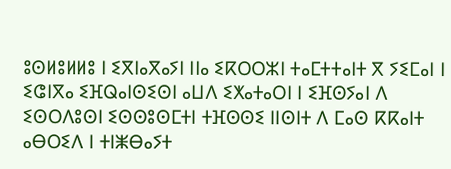ⵓⵙⵍⵓⵍⵍⵓ ⵏ ⵉⴳⵏⴰⴳⴰⵢⵏ ⵏⵏⴰ ⵉⴽⵔⵔⵣⵏ ⵜⴰⵎⵜⵜⴰⵏⵜ ⴳ ⵢⵉⵎⴰⵏ ⵏ ⵉⵛⵏⴳⴰ ⵉⴼⵕⴰⵏⵙⵉⵙⵏ ⴰⵡⴷ ⵉⵅⴰⵜⴰⵔⵏ ⵏ ⵉⴼⵙⵢⴰⵏ ⴷ ⵉⵙⵔⴷⵓⵙⵏ ⵉⵙⵙⵓⵙⵎⵜⵏ ⵜⴼⵙⵙⵉ ⵏⵏⵙⵏⵜ ⴷ ⵎⴰⵙ ⴽⴽⴰⵏⵜ ⴰⴱⵔⵉⴷ ⵏ ⵜⵏⵥⴱⴰⵢⵜ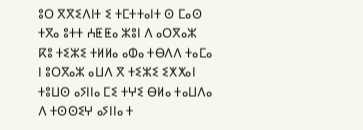ⵓⵔ ⴳⴳⵉⴷⵏⵜ ⵉ ⵜⵎⵜⵜⴰⵏⵜ ⵙ ⵎⴰⵙ ⵜⴳⴰ ⵓⵜⵜ ⵄⵟⵟⴰ ⵣⵓⵏ ⴷ ⴰⵔⴳⴰⵣ ⴽⵓ ⵜⵉⵣⵉ ⵜⵍⵍⴰ ⴰⵀⴰ ⵜⴱⴷⴷ ⵜⴰⵎⴰ ⵏ ⵓⵔⴳⴰⵣ ⴰⵡⴷ ⴳ ⵜⵉⵣⵉ ⵉⵅⵅⴰⵏ ⵜⵓⵡⵙ ⴰⵢⵏⵏⴰ ⵎⵉ ⵜⵖⵉ ⴱⵍⴰ ⵜⴰⵡⴷⴰ ⴷ ⵜⵙⵙⵉⵖ ⴰⵢⵏⵏⴰ ⵜ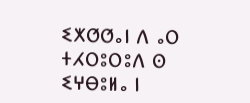ⵉⵅⵚⵚⴰⵏ ⴷ ⴰⵔ ⵜⵃⵔⵓⵔⵓⴷ ⵙ ⵉⵖⴱⵓⵍⴰ ⵏ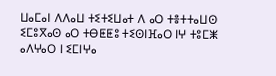ⵡⴰⵎⴰⵏ ⴷⴷⴰⵡ ⵜⵉⵜⵉⵡⴰⵜ ⴷ ⴰⵔ ⵜⴻⵜⵜⴰⵡⵙ ⵉⵎⵓⴳⴰⵙ ⴰⵔ ⵜⴱⵟⵟⵓ ⵜⵉⵙⵏⴼⴰⵔ ⵏⵖ ⵜⵓⵎⵥ ⴰⴷⵖⴰⵔ ⵏ ⵉⵎⵏⵖⴰ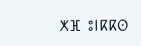ⵅⴼ ⵓⵏⴽⴽⵙ